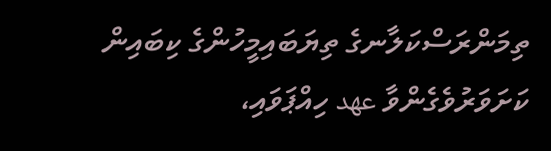ތިމަންރަސްކަލާނގެ ތިޔަބައިމީހުންގެ ކިބައިން ކަށަވަރުވެގެންވާ عهد ހިއްޕަވައި،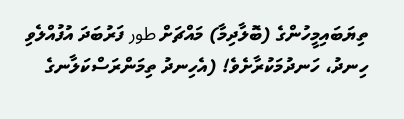ތިޔަބައިމީހުންގެ (ބޮލާދިމާ) މައްޗަށް طور ފަރުބަދަ އުފުއްލެވި ހިނދު، ހަނދުމަކުރާށެވެ! (އެހިނދު ތިމަންރަސްކަލާނގެ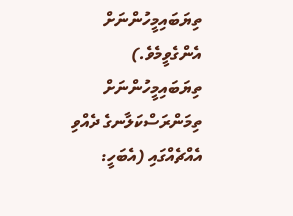ތިޔަބައިމީހުންނަށް އެންގެވީމެވެ.) ތިޔަބައިމީހުންނަށް ތިމަންރަސްކަލާނގެ ދެއްވި އެއްޗެއްގައި (އެބަހީ: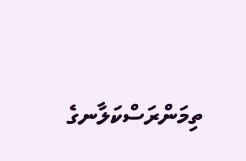ތިމަންރަސްކަލާނގެ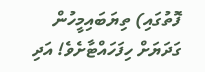ފޮތުގައި) ތިޔަބައިމީހުން ގަދަޔަށް ހިފަހައްޓާށެވެ! އަދި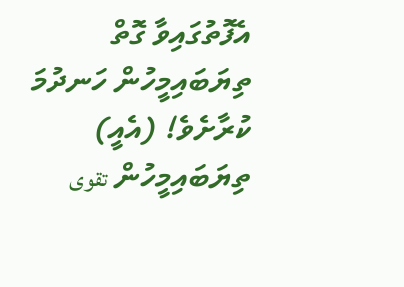އެފޮތުގައިވާ ގޮތް ތިޔަބައިމީހުން ހަނދުމަ ކުރާށެވެ! (އެއީ) ތިޔަބައިމީހުން تقوى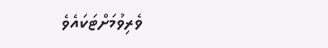ވެރިވުމަށްޓަކައެވެ